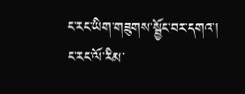ང་རང་ཡིག་གཟུགས་སྦྱོང་བར་དགའ་།
ང་རང་ལོ་རིམ་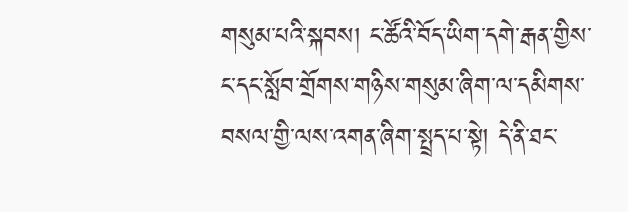གསུམ་པའི་སྐབས། ང་ཚོའི་བོད་ཡིག་དགེ་རྒན་གྱིས་ང་དང་སློབ་གྲོགས་གཉིས་གསུམ་ཞིག་ལ་དམིགས་བསལ་གྱི་ལས་འགན་ཞིག་སྤྲད་པ་སྟེ། དེ་ནི་ཐང་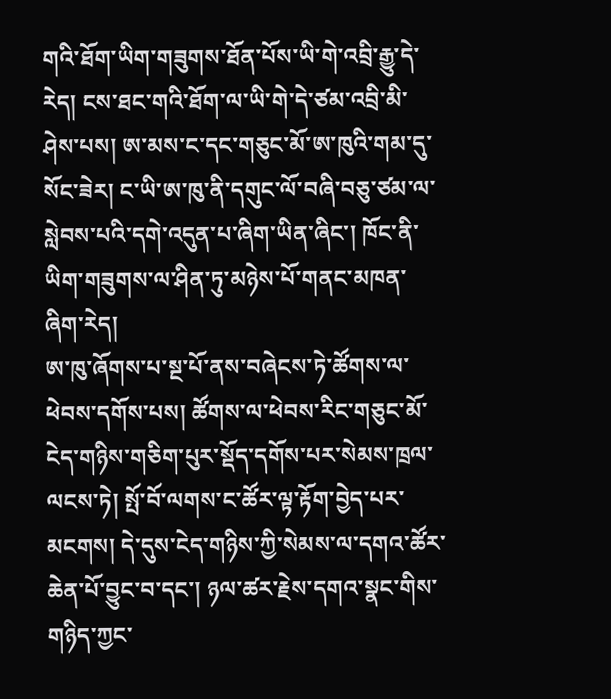གའི་ཐོག་ཡིག་གཟུགས་ཐོན་པོས་ཡི་གེ་འབྲི་རྒྱུ་དེ་རེད། ངས་ཐང་གའི་ཐོག་ལ་ཡི་གེ་དེ་ཙམ་འབྲི་མི་ཤེས་པས། ཨ་མས་ང་དང་གཅུང་མོ་ཨ་ཁུའི་གམ་དུ་སོང་ཟེར། ང་ཡི་ཨ་ཁུ་ནི་དགུང་ལོ་བཞི་བཅུ་ཙམ་ལ་སླེབས་པའི་དགེ་འདུན་པ་ཞིག་ཡིན་ཞིང་། ཁོང་ནི་ཡིག་གཟུགས་ལ་ཤིན་ཏུ་མཉེས་པོ་གནང་མཁན་ཞིག་རེད།
ཨ་ཁུ་ཞོགས་པ་སྔ་པོ་ནས་བཞེངས་ཏེ་ཚོགས་ལ་ཕེབས་དགོས་པས། ཚོགས་ལ་ཕེབས་རིང་གཅུང་མོ་ངེད་གཉིས་གཅིག་པུར་སྡོད་དགོས་པར་སེམས་ཁྲལ་ལངས་ཏེ། སྤོ་བོ་ལགས་ང་ཚོར་ལྟ་རྟོག་བྱེད་པར་མངགས། དེ་དུས་ངེད་གཉིས་ཀྱི་སེམས་ལ་དགའ་ཚོར་ཆེན་པོ་བྱུང་བ་དང་། ཉལ་ཚར་རྗེས་དགའ་སྣང་གིས་གཉིད་ཀྱང་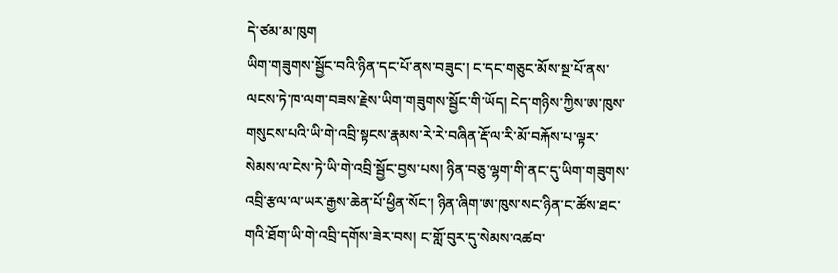དེ་ཙམ་མ་ཁུག
ཡིག་གཟུགས་སྦྱོང་བའི་ཉིན་དང་པོ་ནས་བཟུང་། ང་དང་གཅུང་མོས་སྔ་པོ་ནས་ལངས་ཏེ་ཁ་ལག་བཟས་རྗེས་ཡིག་གཟུགས་སྦྱོང་གི་ཡོད། ངེད་གཉིས་ཀྱིས་ཨ་ཁུས་གསུངས་པའི་ཡི་གེ་འབྲི་སྟངས་རྣམས་རེ་རེ་བཞིན་རྡོ་ལ་རི་མོ་བརྐོས་པ་ལྟར་སེམས་ལ་ངེས་ཏེ་ཡི་གེ་འབྲི་སྦྱོང་བྱས་པས། ཉིན་བཅུ་ལྷག་གི་ནང་དུ་ཡིག་གཟུགས་འབྲི་རྩལ་ལ་ཡར་རྒྱས་ཆེན་པོ་ཕྱིན་སོང་། ཉིན་ཞིག་ཨ་ཁུས་སང་ཉིན་ང་ཚོས་ཐང་གའི་ཐོག་ཡི་གེ་འབྲི་དགོས་ཟེར་བས། ང་གློ་བུར་དུ་སེམས་འཚབ་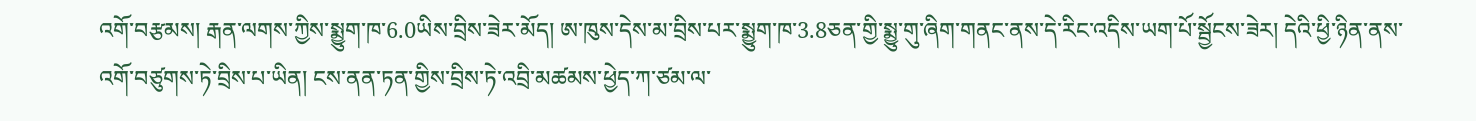འགོ་བརྩམས། རྒན་ལགས་ཀྱིས་སྨྱུག་ཁ་6.0ཡིས་བྲིས་ཟེར་མོད། ཨ་ཁུས་དེས་མ་བྲིས་པར་སྨྱུག་ཁ་3.8ཅན་གྱི་སྨྱུ་གུ་ཞིག་གནང་ནས་དེ་རིང་འདིས་ཡག་པོ་སྦྱོངས་ཟེར། དེའི་ཕྱི་ཉིན་ནས་འགོ་བཙུགས་ཏེ་བྲིས་པ་ཡིན། ངས་ནན་ཏན་གྱིས་བྲིས་ཏེ་འབྲི་མཚམས་ཕྱེད་ཀ་ཙམ་ལ་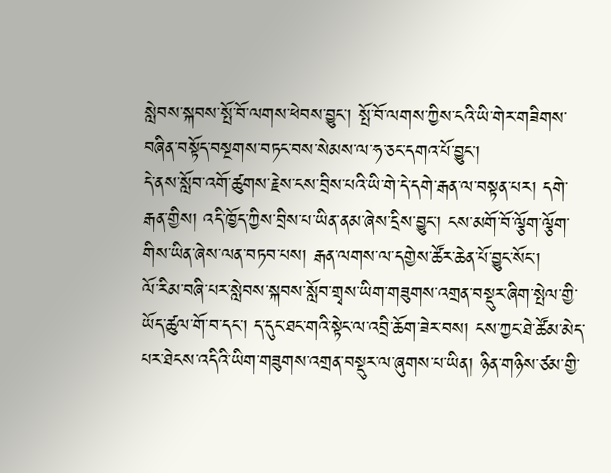སླེབས་སྐབས་སྤོ་བོ་ལགས་ཕེབས་བྱུང་། སྤོ་བོ་ལགས་ཀྱིས་ངའི་ཡི་གེར་གཟིགས་བཞིན་བསྟོད་བསྔགས་བཏང་བས་སེམས་ལ་ཧ་ཅང་དགའ་པོ་བྱུང་།
དེ་ནས་སློབ་འགོ་ཚུགས་རྗེས་ངས་བྲིས་པའི་ཡི་གེ་དེ་དགེ་རྒན་ལ་བསྟན་པར། དགེ་རྒན་གྱིས། འདི་ཁྱོད་ཀྱིས་བྲིས་པ་ཡིན་ནམ་ཞེས་དྲིས་བྱུང་། ངས་མགོ་བོ་ལྕོག་ལྕོག་གིས་ཡིན་ཞེས་ལན་བཏབ་པས། རྒན་ལགས་ལ་དགྱེས་ཚོར་ཆེན་པོ་བྱུང་སོང་།
ལོ་རིམ་བཞི་པར་སླེབས་སྐབས་སློབ་གྲྭས་ཡིག་གཟུགས་འགྲན་བསྡུར་ཞིག་སྤེལ་གྱི་ཡོད་ཚུལ་གོ་བ་དང་། ད་དུང་ཐང་གའི་སྟེང་ལ་འབྲི་ཆོག་ཟེར་བས། ངས་ཀྱང་ཐེ་ཚོམ་མེད་པར་ཐེངས་འདིའི་ཡིག་གཟུགས་འགྲན་བསྡུར་ལ་ཞུགས་པ་ཡིན། ཉིན་གཉིས་ཙམ་གྱི་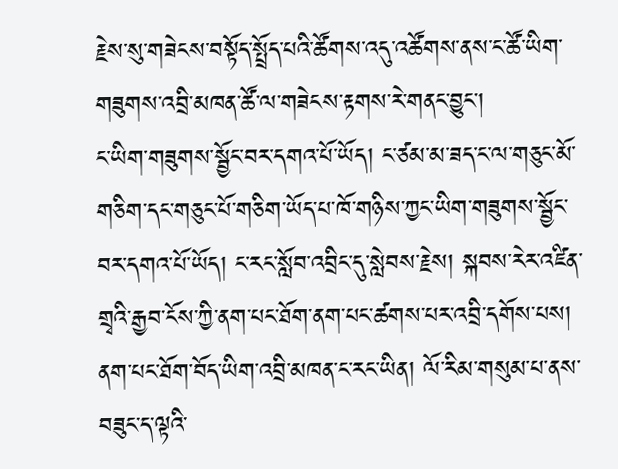རྗེས་སུ་གཟེངས་བསྟོད་སྤྲོད་པའི་ཚོགས་འདུ་འཚོགས་ནས་ང་ཚོ་ཡིག་གཟུགས་འབྲི་མཁན་ཚོ་ལ་གཟེངས་རྟགས་རེ་གནང་བྱུང་།
ང་ཡིག་གཟུགས་སྦྱོང་བར་དགའ་པོ་ཡོད། ང་ཙམ་མ་ཟད་ང་ལ་གཅུང་མོ་གཅིག་དང་གཅུང་པོ་གཅིག་ཡོད་པ་ཁོ་གཉིས་ཀྱང་ཡིག་གཟུགས་སྦྱོང་བར་དགའ་པོ་ཡོད། ང་རང་སློབ་འབྲིང་དུ་སླེབས་རྗེས། སྐབས་རེར་འཛིན་གྲྭའི་རྒྱབ་ངོས་ཀྱི་ནག་པང་ཐོག་ནག་པང་ཚགས་པར་འབྲི་དགོས་པས། ནག་པང་ཐོག་བོད་ཡིག་འབྲི་མཁན་ང་རང་ཡིན། ལོ་རིམ་གསུམ་པ་ནས་བཟུང་ད་ལྟའི་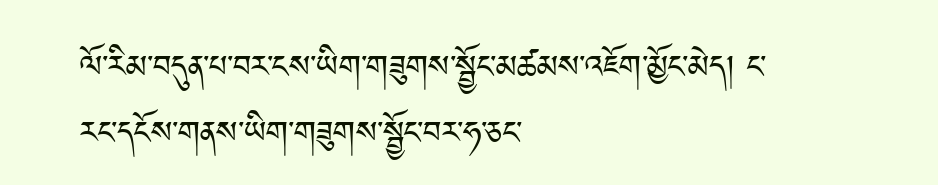ལོ་རིམ་བདུན་པ་བར་ངས་ཡིག་གཟུགས་སྦྱོང་མཚམས་འཇོག་མྱོང་མེད། ང་རང་དངོས་གནས་ཡིག་གཟུགས་སྦྱོང་བར་ཧ་ཅང་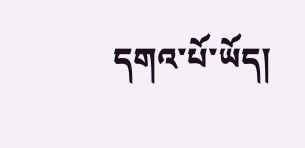དགའ་པོ་ཡོད།